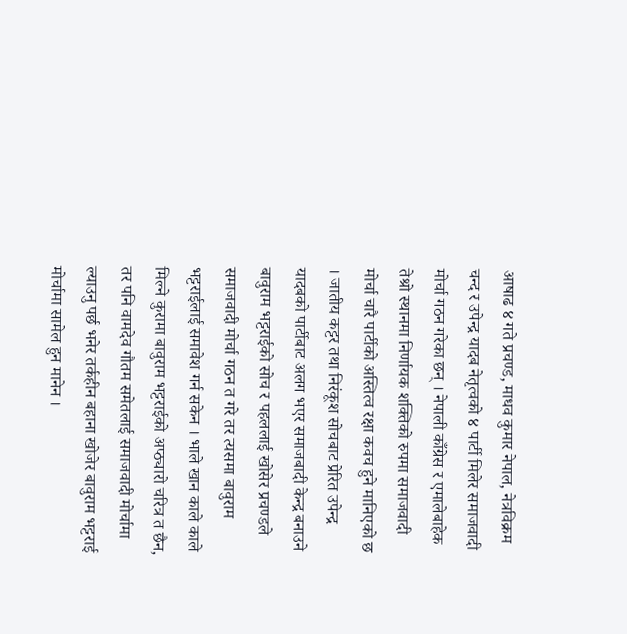आषाढ ४ गते प्रचण्ड, माधव कुमार नेपाल, नेत्रविक्रम चन्द र उपेन्द्र यादब नेतृत्वको ४ पार्टी मिलेर समाजवादी मोर्चा गठन गरेका छन् । नेपाली काँग्रेस र एमालेबाहेक तेश्रो स्थानमा निर्णायक शक्तिको रुपमा समाजवादी मोर्चा चारै पार्टीको अस्तित्व रक्षा कवच हुने मानिएको छ । जातीय कट्टर तथा निरंकूश सोचबाट प्रेरित उपेन्द्र यादबको पार्टीबाट अलग भएर समाजबादी केन्द्र बनाउने बावुराम भट्टराईको सोच र पहललाई खोसेर प्रचण्डले समाजवादी मोर्चा गठन त गरे तर त्यसमा बावुराम भट्टराईलाई समावेश गर्न सकेन । भाले खान काले काले मिल्ने कुरामा बावुराम भट्टराईको अप्ठ्यारो चरित्र त छैन, तर पनि वामदेव गौतम समेतलाई समाजवादी मोर्चामा ल्याउनु पर्छ भनेर तर्कहीन बहाना खोजेर बावुराम भट्टराई मोर्चामा सामेल हुन मानेन ।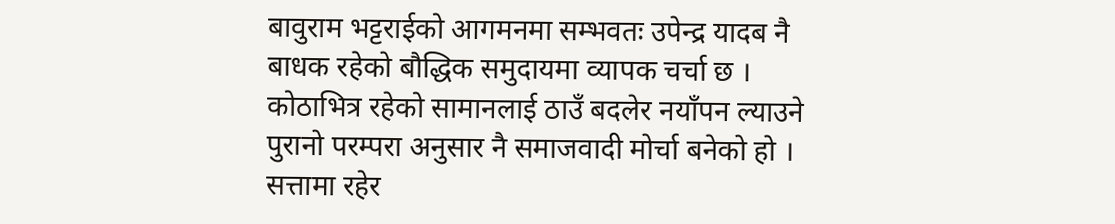बावुराम भट्टराईको आगमनमा सम्भवतः उपेन्द्र यादब नै बाधक रहेको बौद्धिक समुदायमा व्यापक चर्चा छ ।
कोठाभित्र रहेको सामानलाई ठाउँ बदलेर नयाँपन ल्याउने पुरानो परम्परा अनुसार नै समाजवादी मोर्चा बनेको हो । सत्तामा रहेर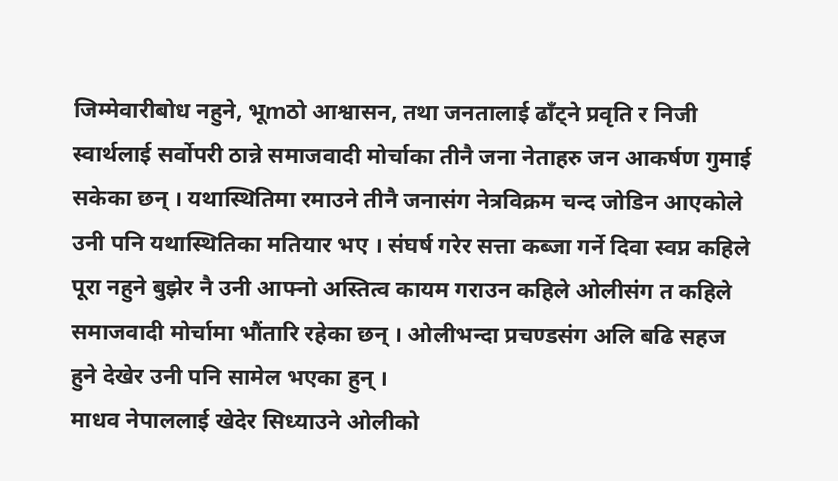जिम्मेवारीबोध नहुने, भूmठो आश्वासन, तथा जनतालाई ढाँट्ने प्रवृति र निजी स्वार्थलाई सर्वोपरी ठान्ने समाजवादी मोर्चाका तीनै जना नेताहरु जन आकर्षण गुमाई सकेका छन् । यथास्थितिमा रमाउने तीनै जनासंग नेत्रविक्रम चन्द जोडिन आएकोले उनी पनि यथास्थितिका मतियार भए । संघर्ष गरेर सत्ता कब्जा गर्ने दिवा स्वप्न कहिले पूरा नहुने बुझेर नै उनी आफ्नो अस्तित्व कायम गराउन कहिले ओलीसंग त कहिले समाजवादी मोर्चामा भौंतारि रहेका छन् । ओलीभन्दा प्रचण्डसंग अलि बढि सहज हुने देखेर उनी पनि सामेल भएका हुन् ।
माधव नेपाललाई खेदेर सिध्याउने ओलीको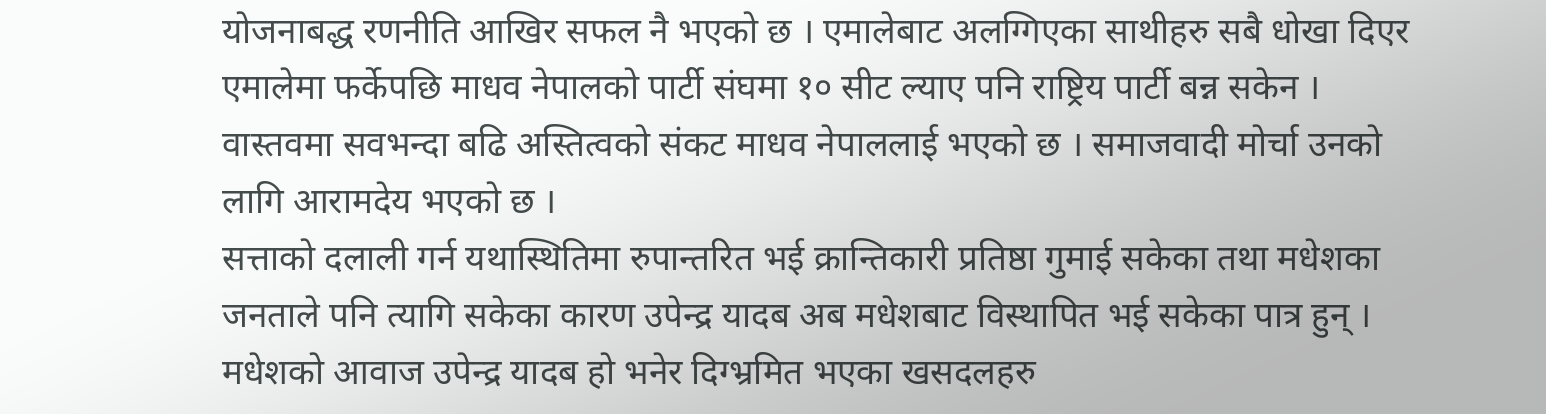योजनाबद्ध रणनीति आखिर सफल नै भएको छ । एमालेबाट अलग्गिएका साथीहरु सबै धोखा दिएर एमालेमा फर्केपछि माधव नेपालको पार्टी संघमा १० सीट ल्याए पनि राष्ट्रिय पार्टी बन्न सकेन । वास्तवमा सवभन्दा बढि अस्तित्वको संकट माधव नेपाललाई भएको छ । समाजवादी मोर्चा उनको लागि आरामदेय भएको छ ।
सत्ताको दलाली गर्न यथास्थितिमा रुपान्तरित भई क्रान्तिकारी प्रतिष्ठा गुमाई सकेका तथा मधेशका जनताले पनि त्यागि सकेका कारण उपेन्द्र यादब अब मधेशबाट विस्थापित भई सकेका पात्र हुन् । मधेशको आवाज उपेन्द्र यादब हो भनेर दिग्भ्रमित भएका खसदलहरु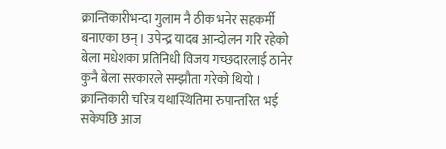क्रान्तिकारीभन्दा गुलाम नै ठीक भनेर सहकर्मी बनाएका छन् । उपेन्द्र यादब आन्दोलन गरि रहेको बेला मधेशका प्रतिनिधी विजय गच्छदारलाई ठानेर कुनै बेला सरकारले सम्झौता गरेको थियो । क्रान्तिकारी चरित्र यथास्थितिमा रुपान्तरित भई सकेपछि आज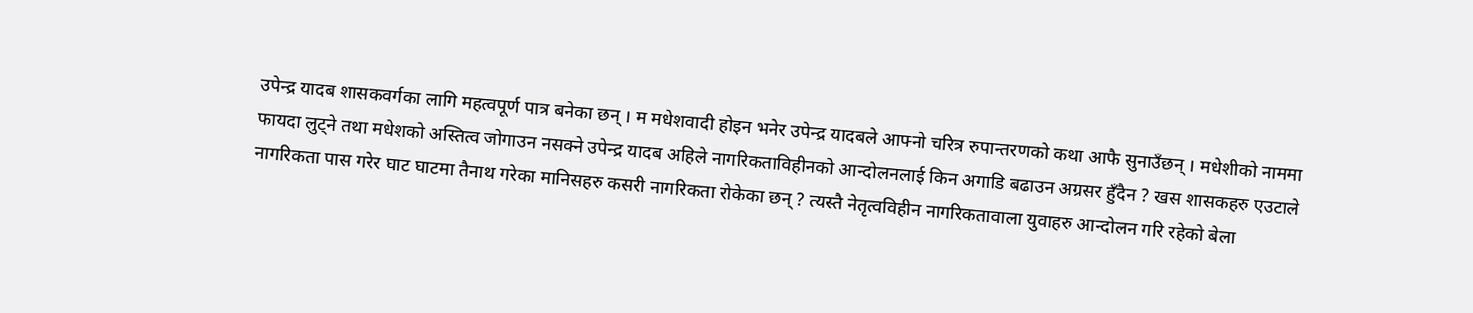उपेन्द्र यादब शासकवर्गका लागि महत्वपूर्ण पात्र बनेका छन् । म मधेशवादी होइन भनेर उपेन्द्र यादबले आफ्नो चरित्र रुपान्तरणको कथा आफै सुनाउँछन् । मधेशीको नाममा फायदा लुट्ने तथा मधेशको अस्तित्व जोगाउन नसक्ने उपेन्द्र यादब अहिले नागरिकताविहीनको आन्दोलनलाई किन अगाडि बढाउन अग्रसर हुँदैन ? खस शासकहरु एउटाले नागरिकता पास गरेर घाट घाटमा तैनाथ गरेका मानिसहरु कसरी नागरिकता रोकेका छन् ? त्यस्तै नेतृत्वविहीन नागरिकतावाला युवाहरु आन्दोलन गरि रहेको बेला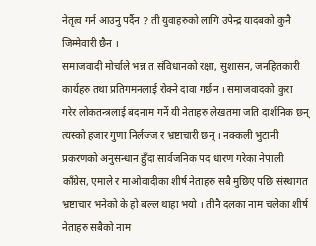नेतृत्व गर्न आउनु पर्दैन ? ती युवाहरुको लागि उपेन्द्र यादबको कुनै जिम्मेवारी छैन ।
समाजवादी मोर्चाले भन्न त संविधानको रक्षा, सुशासन, जनहितकारी कार्यहरु तथा प्रतिगमनलाई रोक्ने दावा गर्छन । समाजवादको कुरा गरेर लोकतन्त्रलाई बदनाम गर्ने यी नेताहरु लेखतमा जति दार्शनिक छन् त्यस्को हजार गुणा निर्लज्ज र भ्रष्टाचारी छन् । नक्कली भुटानी प्रकरणको अनुसन्धान हुँदा सार्वजनिक पद धारण गरेका नेपाली काँग्रेस, एमाले र माओवादीका शीर्ष नेताहरु सबै मुछिए पछि संस्थागत भ्रष्टाचार भनेको के हो बल्ल थाहा भयो । तीनै दलका नाम चलेका शीर्ष नेताहरु सबैको नाम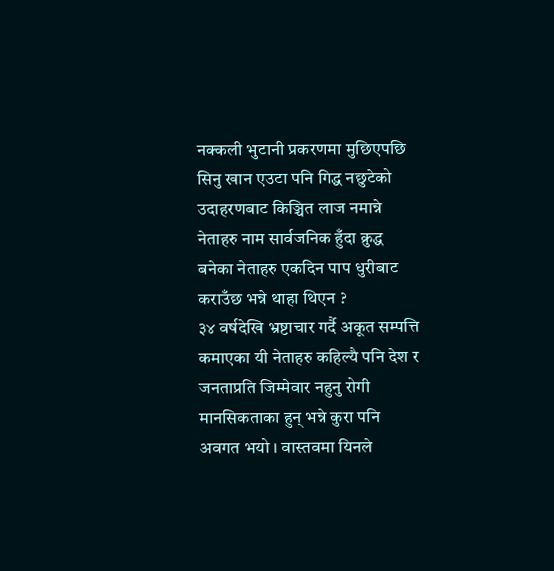नक्कली भुटानी प्रकरणमा मुछिएपछि सिनु खान एउटा पनि गिद्ध नछुटेको उदाहरणबाट किञ्चित लाज नमान्ने नेताहरु नाम सार्वजनिक हुँदा क्रुद्ध बनेका नेताहरु एकदिन पाप धुरीबाट कराउँछ भन्ने थाहा थिएन ?
३४ वर्षदेखि भ्रष्टाचार गर्दै अकूत सम्पत्ति कमाएका यी नेताहरु कहिल्यै पनि देश र जनताप्रति जिम्मेवार नहुनु रोगी मानसिकताका हुन् भन्ने कुरा पनि अवगत भयो । वास्तवमा यिनले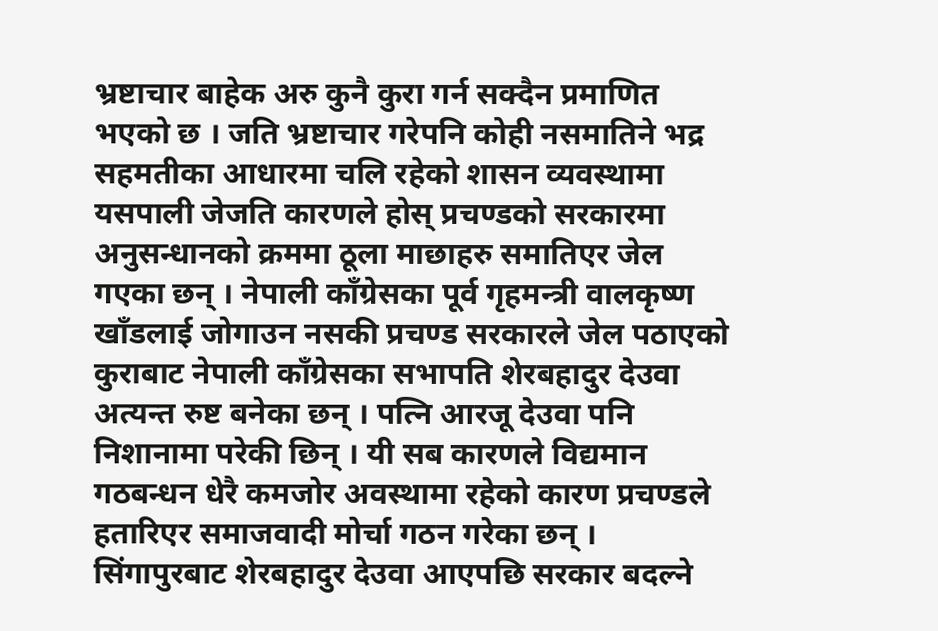भ्रष्टाचार बाहेक अरु कुनै कुरा गर्न सक्दैन प्रमाणित भएको छ । जति भ्रष्टाचार गरेपनि कोही नसमातिने भद्र सहमतीका आधारमा चलि रहेको शासन व्यवस्थामा यसपाली जेजति कारणले होस् प्रचण्डको सरकारमा अनुसन्धानको क्रममा ठूला माछाहरु समातिएर जेल गएका छन् । नेपाली काँग्रेसका पूर्व गृहमन्त्री वालकृष्ण खाँडलाई जोगाउन नसकी प्रचण्ड सरकारले जेल पठाएको कुराबाट नेपाली काँग्रेसका सभापति शेरबहादुर देउवा अत्यन्त रुष्ट बनेका छन् । पत्नि आरजू देउवा पनि निशानामा परेकी छिन् । यी सब कारणले विद्यमान गठबन्धन धेरै कमजोर अवस्थामा रहेको कारण प्रचण्डले हतारिएर समाजवादी मोर्चा गठन गरेका छन् । सिंगापुरबाट शेरबहादुर देउवा आएपछि सरकार बदल्ने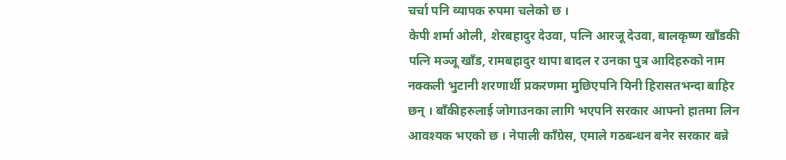चर्चा पनि व्यापक रुपमा चलेको छ ।
केपी शर्मा ओली, शेरबहादुर देउवा, पत्नि आरजू देउवा, बालकृष्ण खाँडकी पत्नि मञ्जू खाँड, रामबहादुर थापा बादल र उनका पुत्र आदिहरुको नाम नक्कली भुटानी शरणार्थी प्रकरणमा मुछिएपनि यिनी हिरासतभन्दा बाहिर छन् । बाँकीहरुलाई जोगाउनका लागि भएपनि सरकार आफ्नो हातमा लिन आवश्यक भएको छ । नेपाली काँग्रेस, एमाले गठबन्धन बनेर सरकार बन्ने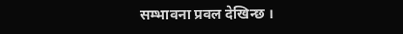सम्भावना प्रवल देखिन्छ ।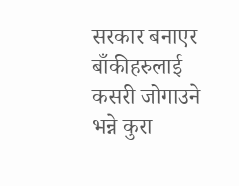सरकार बनाएर बाँकीहरुलाई कसरी जोगाउने भन्ने कुरा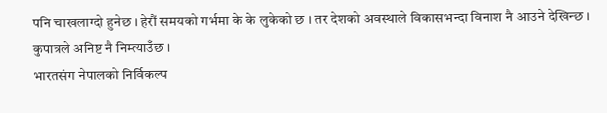पनि चाखलाग्दो हुनेछ । हेरौं समयको गर्भमा के के लुकेको छ । तर देशको अवस्थाले विकासभन्दा विनाश नै आउने देखिन्छ । कुपात्रले अनिष्ट नै निम्त्याउँछ ।
भारतसंग नेपालको निर्विकल्प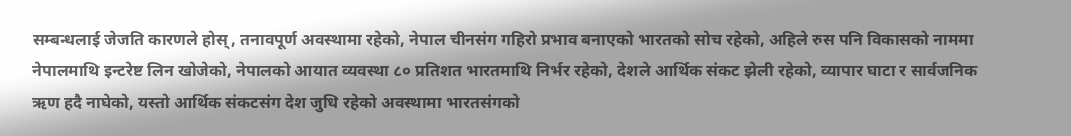सम्बन्धलाई जेजति कारणले होस्, तनावपूर्ण अवस्थामा रहेको, नेपाल चीनसंग गहिरो प्रभाव बनाएको भारतको सोच रहेको, अहिले रुस पनि विकासको नाममा नेपालमाथि इन्टरेष्ट लिन खोजेको, नेपालको आयात व्यवस्था ८० प्रतिशत भारतमाथि निर्भर रहेको, देशले आर्थिक संकट झेली रहेको, व्यापार घाटा र सार्वजनिक ऋण हदै नाघेको, यस्तो आर्थिक संकटसंग देश जुधि रहेको अवस्थामा भारतसंगको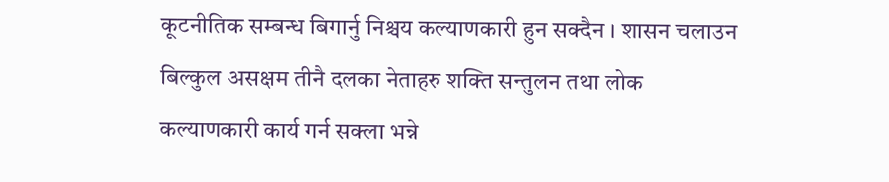कूटनीतिक सम्बन्ध बिगार्नु निश्चय कल्याणकारी हुन सक्दैन । शासन चलाउन बिल्कुल असक्षम तीनै दलका नेताहरु शक्ति सन्तुलन तथा लोक कल्याणकारी कार्य गर्न सक्ला भन्ने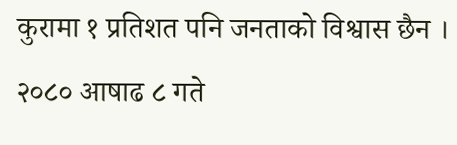कुरामा १ प्रतिशत पनि जनताको विश्वास छैन ।
२०८० आषाढ ८ गते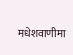मधेशवाणीमा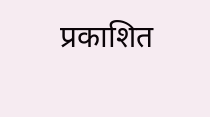प्रकाशित